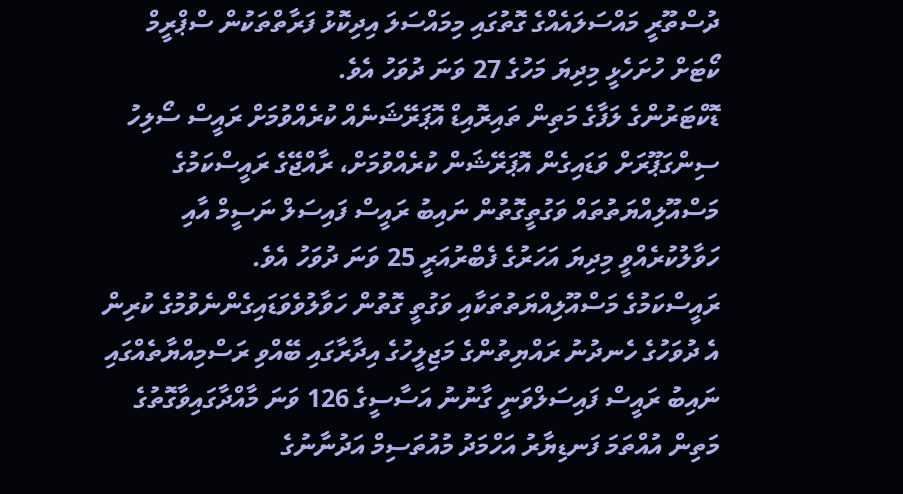ދުސްތޫރީ މައްސަލައެއްގެ ގޮތުގައި މިމައްސަލަ އިދިކޮޅު ފަރާތްތަކުން ސްޕްރީމް ކޯޓަށް ހުށަހެޅީ މިދިޔަ މަހުގެ 27 ވަނަ ދުވަހު އެވެ.
ޑޮކްޓަރުންގެ ލަފާގެ މަތިން ތައިރޮއިޑް އޮޕަރޭޝަނެއް ކުރެއްވުމަށް ރައީސް ސޯލިހު ސިންގަޕޫރަށް ވަޑައިގެން އޮޕަރޭޝަން ކުރެއްވުމަށް، ރާއްޖޭގެ ރައީސްކަމުގެ މަސްއޫލިއްޔަތުތައް ވަގުތީގޮތުން ނައިބު ރައީސް ފައިސަލް ނަސީމް އާއި ހަވާލުކުރެއްވީ މިދިޔަ އަހަރުގެ ފެބްރުއަރީ 25 ވަނަ ދުވަހު އެވެ.
ރައީސްކަމުގެ މަސްއޫލިއްޔަތުތަކާއި ވަގުތީ ގޮތުން ހަވާލުވެވަޑައިގެންނެވުމުގެ ކުރިން އެ ދުވަހުގެ ހެނދުނު ރައްޔިތުންގެ މަޖިލީހުގެ އިދާރާގައި ބޭއްވި ރަސްމިއްޔާތެއްގައި ނައިބު ރައީސް ފައިސަލްވަނީ ގާނުނު އަސާސީގެ 126 ވަނަ މާއްދާގައިވާގޮތުގެ މަތިން އުއްތަމަ ފަނޑިޔާރު އަހްމަދު މުއުތަސިމް އަދުނާނުގެ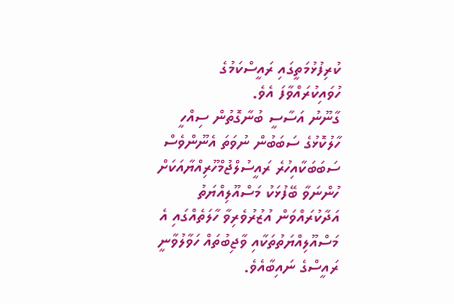ކުރިފުޅުމަތީގައި ރައީސްކަމުގެ ހުވައިކުރައްވާފަ އެވެ.
ގާނޫނު އަސާސީ ބުނާގޮތުން ސިއްހީ ހާލުކޮޅުގެ ސަބަބުން ނުވަތަ އެނޫންވެސް ސަބަބަކާއިހުރެ ރައީސުލްޖުމްހޫރިއްޔާއަކަށް ހުންނަވާ ބޭފުޅަކު މަސްއޫލިއްޔަތު އަދާކުރައްވަން އުޒުރުވެރިވާ ހާލަތެއްގައި އެ މަސްއޫލިއްޔަތުތަކާއި ވާޖިބުތައް ހަވާލުވާނީ ރައީސްގެ ނައިބާއެވެ.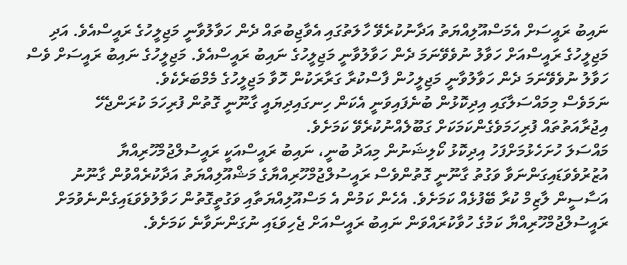ނައިބު ރައީސަށް އެމަސްއޫލިއްޔަތު އަދާނުކުރެވޭ ހާލަތުގައި އެވާޖިބުތައް ދެން ހަވާލުވާނީ މަޖިލީހުގެ ރައީސްއެވެ. އަދި މަޖިލީހުގެ ރައީސްއަށް ހަވާލު ނުވެވޭނަމަ ދެން ހަވާލުވާނީ މަޖިލީހުގެ ނައިބު ރައީސްއެވެ. މަޖިލީހުގެ ނައިބު ރައީސަށް ވެސް ހަވާލު ނުވެވޭނަމަ ދެން ހަވާލުވާނީ މަޖިލީހުން ފާސްކުރާ ގަރާރަކުން ހޮވާ މަޖިލީހުގެ މެމްބަރެކެވެ.
ނަމަވެސް މިމައްސަލާގައި އިދިކޮޅުން ބުނެފައިވަނީ އެކަން ހިނގައިދިޔައީ ގާނޫނީ ގޮތުން ފުރިހަމަ ކުރަންޖެހޭ އިޖުރާއަތުތައް ފުރިހަމަވެގެންކަމަކަށް ގަބޫލެއްނުކުރެވޭ ކަމަށެވެ.
މައްސަލަ ހުށަހެޅުމަށްފަހު އިދިކޮޅު ކޯލިޝަނުން މިއަދު ބުނީ، ނައިބު ރައީސްއަކީ ރައީސުލްޖުމްހޫރިއްޔާ އުޒުރުވެވަޑައިގަންނަވާ ވަގުތު ގާނޫނީ ގޮތުންވެސް ރައީސުލްޖުމްހޫރިއްޔާގެ މަޝްއޫލިއްޔަތު އަދާކުރެއްވުން ގާނޫނު އަސާސީން ލާޒިމް ކުރާ ބޭފުޅެއް ކަމަށެވެ. އެހެން ކަމުން އެ މަސްއޫލިއްޔަތާއި ވަގުތީގޮތުން ހަވާލުވެވަޑައިގެންނެވުމަށް ރައީސުލްޖުމްހޫރިއްޔާ ކަމުގެ ހުވާކުރައްވަން ނައިބު ރައީސްއަށް ޖެހިވަޑައި ނުގަންނަވާނެ ކަމަށެވެ.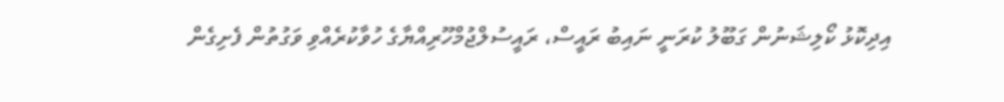އިދިކޮޅު ކޯލިޝަނުން ގަބޫލު ކުރަނީ ނައިބު ރައީސް، ރައީސުލްޖުމްހޫރިއްޔާގެ ހުވާކުރެއްވި ވަގުތުން ފެށިގެން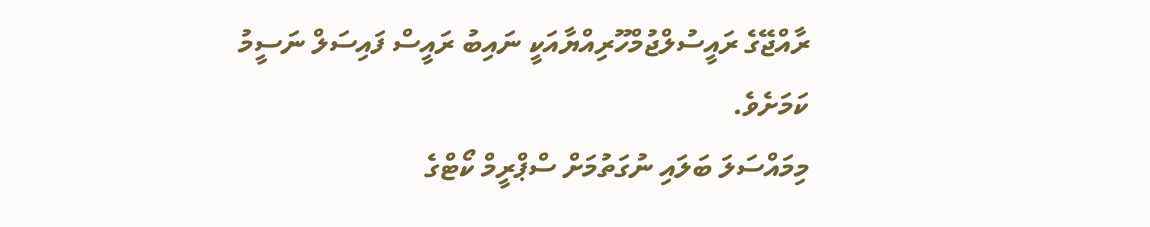ރާއްޖޭގެ ރައީސުލްޖުމްހޫރިއްޔާއަކީ ނައިބު ރައީސް ފައިސަލް ނަސީމު ކަމަށެވެ.
މިމައްސަލަ ބަލައި ނުގަތުމަށް ސްޕްރީމް ކޯޓްގެ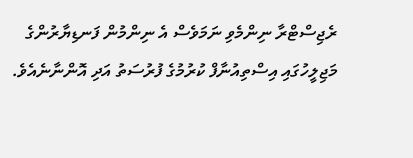ރެޖިސްޓްރާ ނިންމެވި ނަމަވެސް އެ ނިންމުން ފަނޑިޔާރުންގެ މަޖިލީހުގައި އިސްތިއުނާފް ކުރުމުގެ ފުރުސަތު އަދި އޮންނާނެއެވެ.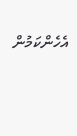އެހެންކަމުން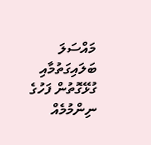މައްސަލަ ބަލައިގަތުމާއި ގުޅޭގޮތުން ފަހުގެ ނިންމުމެއް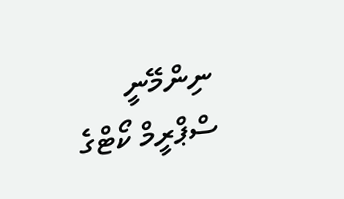ނިންމޭނީ ސްޕްރީމް ކޯޓްގެ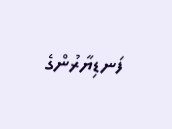ފަނޑިޔާރުންގެ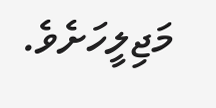މަޖިލީހަށެވެ.